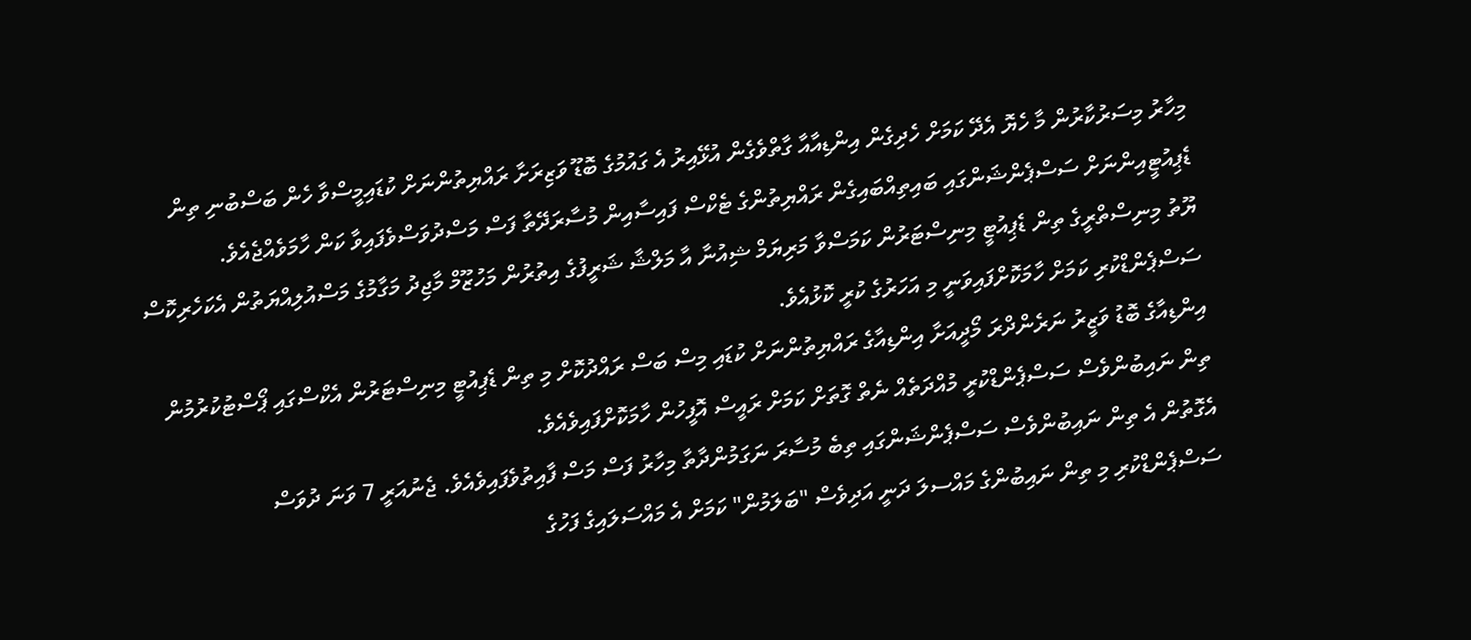މިހާރު މިސަރުކާރުން މާ ހެޔޮ އެދޭ ކަމަށް ހެދިގެން އިންޑިއާއާ ގާތްވެގެން އުޅޭއިރު އެ ގައުމުގެ ބޮޑޫ ވަޒިރަށާ ރައްޔިތުންނަށް ކުޑައިމީސްވާ ހެން ބަސްބުނި ތިން ޑެޕިއުޓީއިންނަށް ސަސްޕެންޝަންގައި ބައިތިއްބައިގެން ރައްޔިތުންގެ ޓެކްސް ފައިސާއިން މުސާރަދޭތާ ފަސް މަސްދުވަސްވެފައިވާ ކަން ހާމަވެއްޖެއެވެ.
ޔޫތު މިނިސްތްރީގެ ތިން ޑެޕިއުޓީ މިނިސްޓަރުން ކަމަސްވާ މަރިޔަމް ޝިއުނާ އާ މަލްޝާ ޝަރީފުގެ އިތުރުން މަހުޒޫމް މާޖިދު މަގާމުގެ މަސްއުލިއްޔަތުން އެކަހެރިކޮސް ސަސްޕެންޑްކުރި ކަމަށް ހާމަކޮށްފައިވަނީ މި އަހަރުގެ ކުރީ ކޮޅުއެވެ.
އިންޑިއާގެ ބޮޑު ވަޒީރު ނަރެންދްރަ މޯދީއަށާ އިންޑިއާގެ ރައްޔިތުންނަށް ކުޑައި މިސް ބަސް ރައްދުކޮށް މި ތިން ޑެޕިއުޓީ މިނިސްޓަރުން އެކްސްގައި ޕޯސްޓުކުރުމުން ތިން ނައިބުންވެސް ސަސްޕެންޑްކުރީ މުއްދަތެއް ނެތް ގޮތަށް ކަމަށް ރައީސް އޮފީހުން ހާމަކޮށްފައިވެއެވެ.
އެގޮތުން އެ ތިން ނައިބުންވެސް ސަސްޕެންޝަންގައި ތިބެ މުސާރަ ނަގަމުންދާތާ މިހާރު ފަސް މަސް ފާއިތުވެފައިވެއެވެ. ޖެނުއަރީ 7 ވަނަ ދުވަސް ސަސްޕެންޑްކުރި މި ތިން ނައިބުންގެ މައްސލަ ދަނީ އަދިވެސް "ބަލަމުން" ކަމަށް އެ މައްސަލައިގެ ފަހުގެ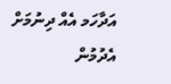އަދާހަމ އެއް ދިނުމަށް އެދުމުން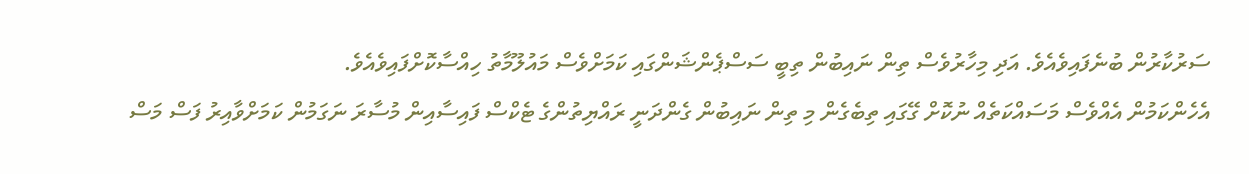ސަރުކާރުން ބުނެފައިވެއެވެ. އަދި މިހާރުވެސް ތިން ނައިބުން ތިބީ ސަސްޕެންޝަންގައި ކަމަށްވެސް މައުލޫމާތު ހިއްސާކޮށްފައިވެއެވެ.
އެހެންކަމުން އެއްވެސް މަސައްކަތެއް ނުކޮށް ގޭގައި ތިބެގެން މި ތިން ނައިބުން ގެންދަނީ ރައްޔިތުންގެ ޓެކްސް ފައިސާއިން މުސާރަ ނަގަމުން ކަމަށްވާއިރު ފަސް މަސް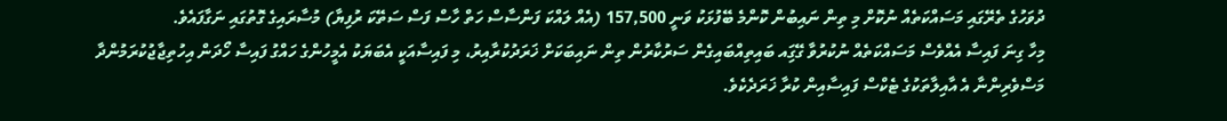ދުވަހުގެ ތެރޭގައި މަސައްކަތެއް ނުކޮށް މި ތިން ނައިބުން ކޮންމެ ބޭފުޅަކު ވަނީ 157,500 (އެއް ލައްކަ ފަންސާސް ހަތް ހާސް ފަސް ސަތޭކަ ރުފިޔާ) މުސާރައިގެ ގޮތުގައި ނަގާފައެވެ.
މިހާ ގިނަ ފައިސާ އެއްވެސް މަސައްކަތެއް ނުކުރުވާ ގޭގަިއ ބައިތިއްބައިގެން ސަރުކާރުން ތިން ނައިބަކަށް ޚަރަދުކުރާއިރު، މި ފައިސާއަކީ އެބަޔަކު އެމީހުންގެ ހައްގު ފައިސާ ހޯދަން އިހުތިޖާޖުކުރަމުންދާ މަސްވެރިންނާ އެ އާއިލާތަކުގެ ޓެކްސް ފައިސާއިން ކުރާ ޚަރަދެކެވެ.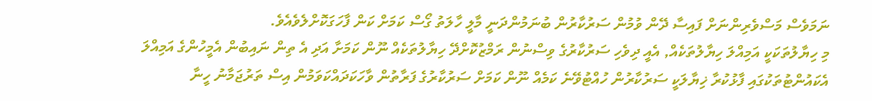ނަމަވެސް މަސްވެރިންނަށް ފައިސާ ދޭން ވުމުން ސަރުކާރުން ބުނަމުންދަނީ މާލީ ހާލަތު ގޯސް ކަމަށް ކަން ފާހަގަކޮށްލެވެއެވެ.
މި ހިޔާލުތަކަކީ އަމިއްލަ ހިޔާލުތަކެއް, އެއީ ދިވެހި ސަރުކާރުގެ ވިސްނުން ރަމްޒުކޮށްދޭ ހިޔާލުތަކެއް ނޫން ކަމަށާ އަދި އެ ތިން ނައިބުން އެމީހުންގެ އަމިއްލަ އެކައުންޓުތަކުގައި ފާޅުކުރާ ޚިޔާލަކީ ސަރުކާރުން ހުއްޓުވޭނެ ކަމެއް ނޫން ކަމަށް ސަރުކާރުގެ ފަރާތުން ވާހަކަދައްކަވަމުން އިސް ތަރުޖަމާނު ހީނާ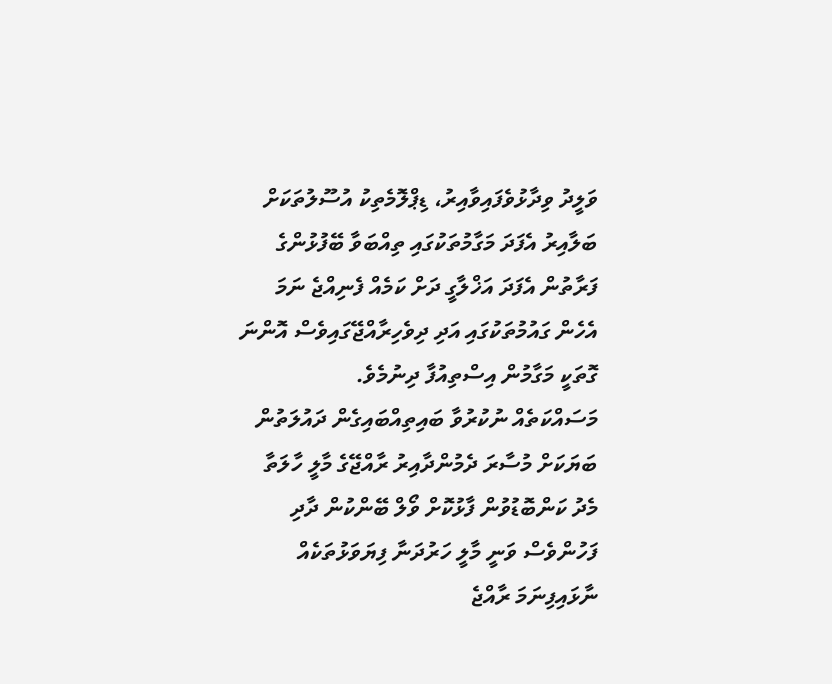ވަލީދު ވިދާޅުވެފައިވާއިރު، ޑިޕްލޮމެތިކު އުސޫލުތަކަށް ބަލާއިރު އެފަދަ މަގާމުތަކުގައި ތިއްބަވާ ބޭފުޅުންގެ ފަރާތުން އެފަދަ އަޚްލާގީ ދަށް ކަމެއް ފެނިއްޖެ ނަމަ އެހެން ގައުމުތަކުގައި އަދި ދިވެހިރާއްޖޭގައިވެސް އޮންނަ ގޮތަކީ މަގާމުން އިސްތިއުފާ ދިނުމެވެ.
މަސައްކަތެއް ނުކުރުވާ ބައިތިއްބައިގެން ދައުލަތުން ބަޔަކަށް މުސާރަ ދެމުންދާއިރު ރާއްޖޭގެ މާލީ ހާލަތާ މެދު ކަންބޮޑުވުން ފާޅުކޮށް ވޯލް ބޭންކުން ދާދި ފަހުންވެސް ވަނީ މާލީ ހަރުދަނާ ފިޔަވަޅުތަކެއް ނާޅައިފިނަމަ ރާއްޖެ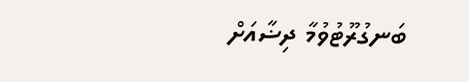ބަނގުރޫޓުވުމާ ދިޟާއަށް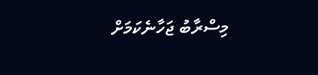މިސްރާބު ޖަހާނެކަމަށް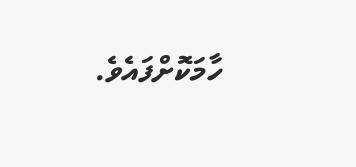ހާމަކޮށްފައެވެ.